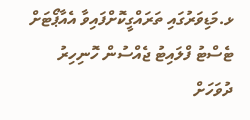ޅ.މަޑިވަރުގައި ތަރައްގީކޮށްފައިވާ އެއާޕޯޓަށް ޓެސްޓު ފްލައިޓު ޖެއްސުން ހޮނިހިރު ދުވަހަށް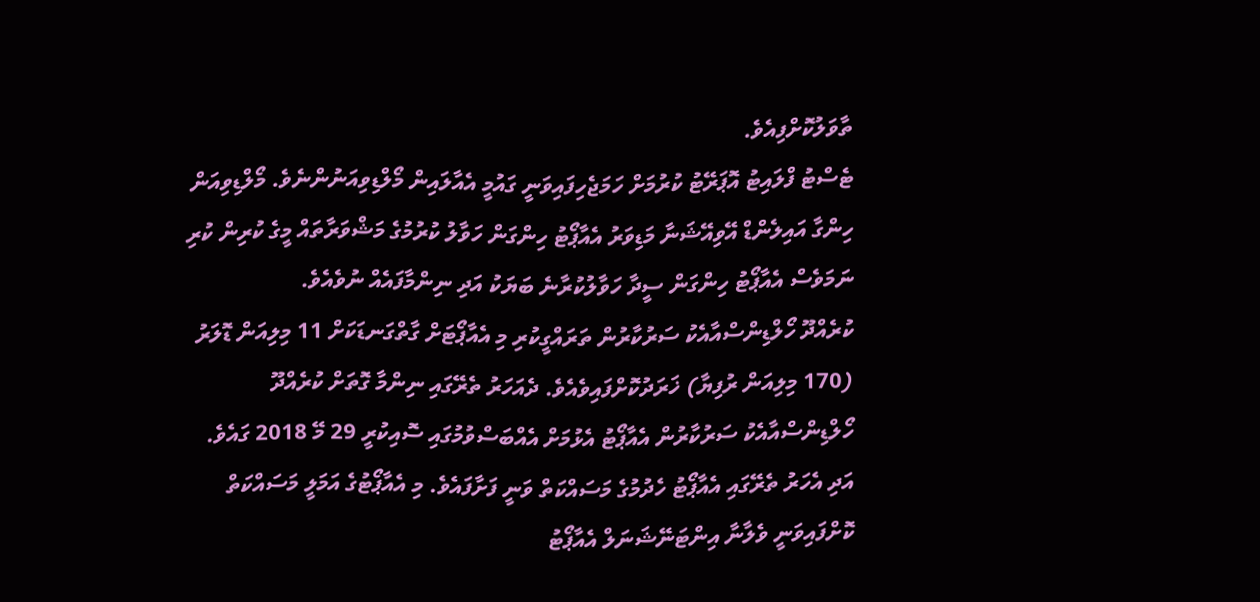ތާވަލުކޮށްފިއެވެ.
ޓެސްޓު ފްލައިޓު އޮޕަރޭޓު ކުރުމަށް ހަމަޖެހިފައިވަނީ ގައުމީ އެއާލައިން މޯލްޑިވިއަނުންނެވެ. މޯލްޑިވިއަން ހިންގާ އައިލެންޑް އޭވިއޭޝަނާ މަޑިވަރު އެއާޕޯޓު ހިންގަން ހަވާލު ކުރުމުގެ މަޝްވަރާތައް މީގެ ކުރިން ކުރި ނަމަވެސް އެއާޕޯޓު ހިންގަން ސީދާ ހަވާލުކުރާނެ ބަޔަކު އަދި ނިންމާފައެއް ނުވެއެވެ.
ކުރެއްދޫ ހޯލްޑިންސްއާއެކު ސަރުކާރުން ތަރައްގީކުރި މި އެއާޕޯޓަށް ގާތްގަނޑަކަށް 11 މިލިއަން ޑޮލަރު (170 މިލިއަން ރުފިޔާ) ޚަރަދުކޮށްފައިވެއެވެ. ދެއަހަރު ތެރޭގައި ނިންމާ ގޮތަށް ކުރެއްދޫ ހޯލްޑިންސްއާއެކު ސަރުކާރުން އެއާޕޯޓު އެޅުމަށް އެއްބަސްވުމުގައި ސޮއިކުރީ 29 މޭ 2018 ގައެވެ. އަދި އެހަރު ތެރޭގައި އެއާޕޯޓު ހެދުމުގެ މަސައްކަތް ވަނީ ފަށާފައެވެ. މި އެއާޕޯޓުގެ އަމަލީ މަސައްކަތް ކޮށްފައިވަނީ ވެލާނާ އިންޓަނޭޝަނަލް އެއާޕޯޓު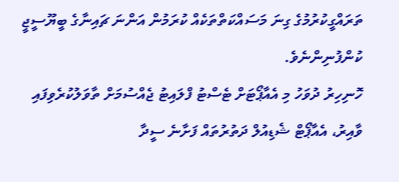ތަރައްގީކުރުމުގެ ގިނަ މަސައްކަތްތަކެއް ކުރަމުން އަންނަ ޗައިނާގެ ބީޔޫސީޖީ ކުންފުނިންނެވެ.
ހޮނިހިރު ދުވަހު މި އެއާޕޯޓަށް ޓެސްޓު ފްލައިޓު ޖެއްސުމަށް ތާވަލުކުރެވިފައި ވާއިރު، އެއާޕޯޓް ޝެޑިއުލް ދަތުރުތައް ފަށާނެ ސީދާ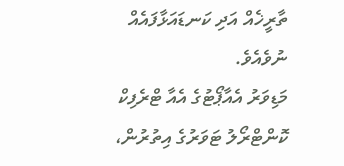ތާރީޚެއް އަދި ކަނޑައަޅާފައެއް ނުވެއެވެ.
މަޑިވަރު އެއާޕޯޓުގެ އެއާ ޓްރެފިކް ކޮންޓްރޯލު ޓަވަރުގެ އިތުރުން،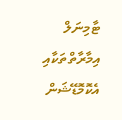ޓާމިނަލް އިމާރާތްތަކާއި އެކޮމޮޑޭޝަން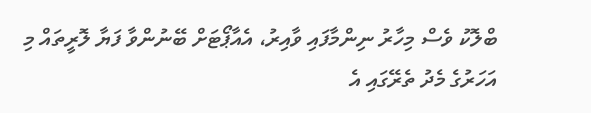ބްލޮކު ވެސް މިހާރު ނިންމާފައި ވާއިރު، އެއާޕޯޓަށް ބޭނުންވާ ފަޔާ ލޮރީތައް މި އަހަރުގެ މެދު ތެރޭގައި އެ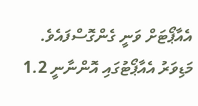އެއާޕޯޓަށް ވަނީ ގެންގޮސްފައެވެ. މަޑިވަރު އެއާޕޯޓުގައި އޮންނާނީ 1.2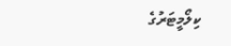ކިލޯމީޓަރުގެ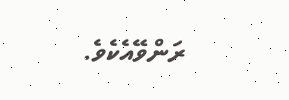ރަންވޭއެކެވެ.